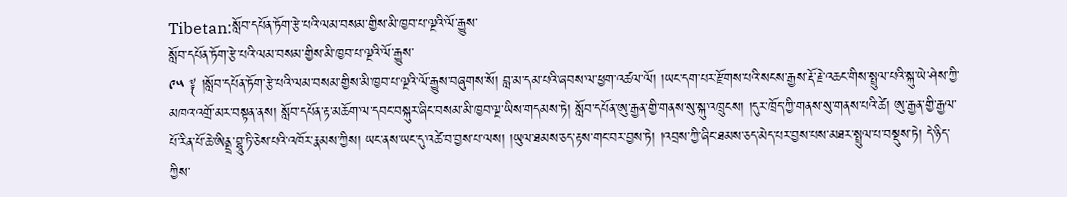Tibetan:སློབ་དཔོན་ཏོག་རྩེ་པའི་ལམ་བསམ་གྱིས་མི་ཁྱབ་པ་ལྔའི་ལོ་རྒྱུས་
སློབ་དཔོན་ཏོག་རྩེ་པའི་ལམ་བསམ་གྱིས་མི་ཁྱབ་པ་ལྔའི་ལོ་རྒྱུས་
༩༥ ༈ །སློབ་དཔོན་ཏོག་རྩེ་པའི་ལམ་བསམ་གྱིས་མི་ཁྱབ་པ་ལྔའི་ལོ་རྒྱུས་བཞུགས་སོ། བླ་མ་དམ་པའི་ཞབས་ལ་ཕྱག་འཚལ་ལོ། །ཡང་དག་པར་རྫོགས་པའི་སངས་རྒྱས་རྡོ་རྗེ་འཆང་གིས་སྤྲུལ་པའི་སྐུ་ཡེ་ཤེས་ཀྱི་མཁའ་འགྲོ་མར་བསྟན་ནས། སློབ་དཔོན་རྟ་མཆོག་ལ་དབང་བསྐུར་ཞིང་བསམ་མི་ཁྱབ་ལྔ་ཡིས་གདམས་ཏེ། སློབ་དཔོན་ཨུ་རྒྱན་གྱི་གནས་སུ་སྐུ་འཁྲུངས། །དུར་ཁྲོད་ཀྱི་གནས་སུ་གནས་པའི་ཚེ། ཨུ་རྒྱན་གྱི་རྒྱལ་པོ་རིན་པོ་ཆེ་ཨིནྡྲ་བྷཱུ་ཏི་ཅེས་པའི་འཁོར་རྣམས་ཀྱིས། ཡང་ནས་ཡང་དུ་འཚེ་བ་བྱས་པ་ལས། །ཡུལ་ཐམས་ཅད་རྟས་གང་བར་བྱས་ཏེ། །འབྲས་ཀྱི་ཞིང་ཐམས་ཅད་མེད་པར་བྱས་པས་མཐར་སྤྲུལ་པ་བསྡུས་ཏེ། དེ་ཉིད་ཀྱིས་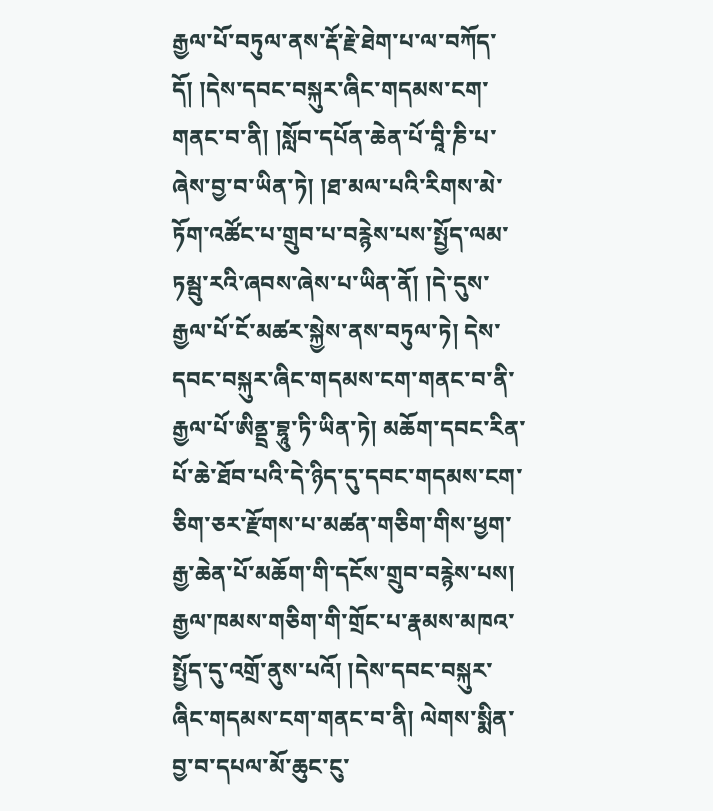རྒྱལ་པོ་བཏུལ་ནས་རྡོ་རྗེ་ཐེག་པ་ལ་བཀོད་དོ། །དེས་དབང་བསྐུར་ཞིང་གདམས་ངག་གནང་བ་ནི། །སློབ་དཔོན་ཆེན་པོ་བཱི་ཎི་པ་ཞེས་བྱ་བ་ཡིན་ཏེ། །ཐ་མལ་པའི་རིགས་མེ་ཏོག་འཚོང་པ་གྲུབ་པ་བརྙེས་པས་སྤྱོད་ལམ་ཏམྦུ་རའི་ཞབས་ཞེས་པ་ཡིན་ནོ། །དེ་དུས་རྒྱལ་པོ་ངོ་མཚར་སྐྱེས་ནས་བཏུལ་ཏེ། དེས་དབང་བསྐུར་ཞིང་གདམས་ངག་གནང་བ་ནི་རྒྱལ་པོ་ཨིནྡྲ་བྷཱུ་ཏི་ཡིན་ཏེ། མཆོག་དབང་རིན་པོ་ཆེ་ཐོབ་པའི་དེ་ཉིད་དུ་དབང་གདམས་ངག་ཅིག་ཅར་རྫོགས་པ་མཚན་གཅིག་གིས་ཕྱག་རྒྱ་ཆེན་པོ་མཆོག་གི་དངོས་གྲུབ་བརྙེས་པས། རྒྱལ་ཁམས་གཅིག་གི་གྲོང་པ་རྣམས་མཁའ་སྤྱོད་དུ་འགྲོ་ནུས་པའོ། །དེས་དབང་བསྐུར་ཞིང་གདམས་ངག་གནང་བ་ནི། ལེགས་སྨིན་བྱ་བ་དཔལ་མོ་ཆུང་ངུ་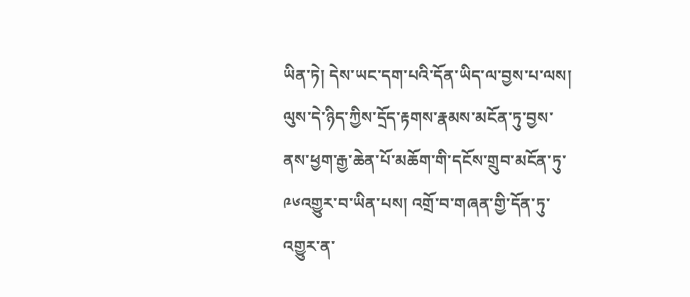ཡིན་ཏེ། དེས་ཡང་དག་པའི་དོན་ཡིད་ལ་བྱས་པ་ལས། ལུས་དེ་ཉིད་ཀྱིས་དྲོད་རྟགས་རྣམས་མངོན་ཏུ་བྱས་ནས་ཕྱག་རྒྱ་ཆེན་པོ་མཆོག་གི་དངོས་གྲུབ་མངོན་ཏུ་
༩༦འགྱུར་བ་ཡིན་པས། འགྲོ་བ་གཞན་གྱི་དོན་ཏུ་འགྱུར་ན་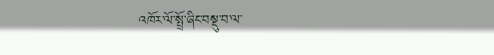འཁོར་ལོ་སྤྲོ་ཞིང་བསྡུ་བ་ལ་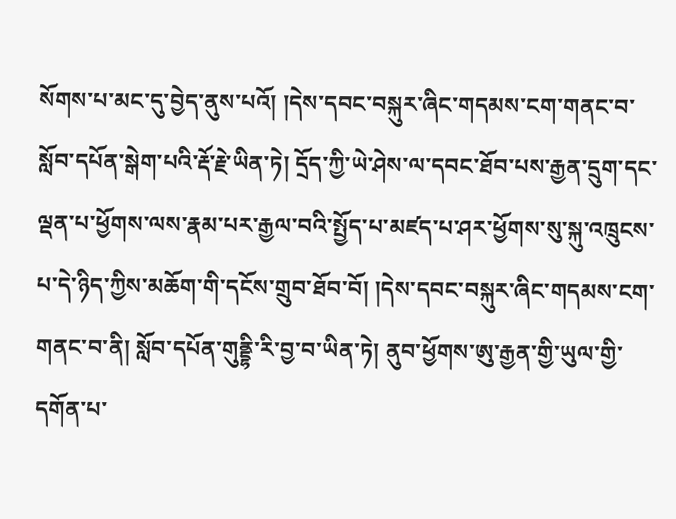སོགས་པ་མང་དུ་བྱེད་ནུས་པའོ། །དེས་དབང་བསྐུར་ཞིང་གདམས་ངག་གནང་བ་སློབ་དཔོན་སྒེག་པའི་རྡོ་རྗེ་ཡིན་ཏེ། དྲོད་ཀྱི་ཡེ་ཤེས་ལ་དབང་ཐོབ་པས་རྒྱན་དྲུག་དང་ལྡན་པ་ཕྱོགས་ལས་རྣམ་པར་རྒྱལ་བའི་སྤྱོད་པ་མཛད་པ་ཤར་ཕྱོགས་སུ་སྐུ་འཁྲུངས་པ་དེ་ཉིད་ཀྱིས་མཆོག་གི་དངོས་གྲུབ་ཐོབ་བོ། །དེས་དབང་བསྐུར་ཞིང་གདམས་ངག་གནང་བ་ནི། སློབ་དཔོན་གུནྡྷི་རི་བྱ་བ་ཡིན་ཏེ། ནུབ་ཕྱོགས་ཨུ་རྒྱན་གྱི་ཡུལ་གྱི་དགོན་པ་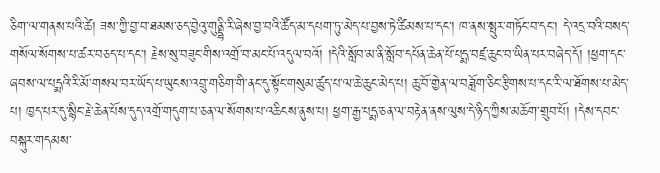ཅིག་ལ་གནས་པའི་ཚེ། ཟས་ཀྱི་བྱ་བ་ཐམས་ཅད་བྱེའུ་གུནྡྷི་རི་ཞེས་བྱ་བའི་ཚོད་མ་དཔག་ཏུ་མེད་པ་བྱས་ཏེ་ཚིམས་པ་དང་། ཁ་ནས་སྤུར་གཏོང་བ་དང་། དེ་འདྲ་བའི་བསད་གསོལ་སོགས་པ་ཚར་བཅད་པ་དང་། རྗེས་སུ་བཟུང་གིས་འགྲོ་བ་མང་པོ་འདུལ་བའོ། །དེའི་སློབ་མ་ནི་སློབ་དཔོན་ཆེན་པོ་པདྨ་བཛྲ་ཆུང་བ་ཡིན་པར་བཞེད་དོ། །ཕྱག་དང་ཞབས་ལ་པདྨའི་རི་མོ་གསལ་བར་ཡོད་པ་ཡུངས་འབྲུ་གཅིག་གི་ནང་དུ་སྟོང་གསུམ་ཚུད་པ་ལ་ཆེ་ཆུང་མེད་པ། ཆུ་བོ་གྱེན་ལ་བཟློག་ཅིང་རྩིགས་པ་དང་རི་ལ་ཐོགས་པ་མེད་པ། ཁྱད་པར་དུ་སྙིང་རྗེ་ཆེན་པོས་དུད་འགྲོ་གདུག་པ་ཅན་ལ་སོགས་པ་འཆིངས་ནུས་པ། ཕྱག་རྒྱ་པདྨ་ཅན་ལ་བརྟེན་ནས་ལུས་དེ་ཉིད་ཀྱིས་མཆོག་གྲུབ་པོ། །དེས་དབང་བསྐུར་གདམས་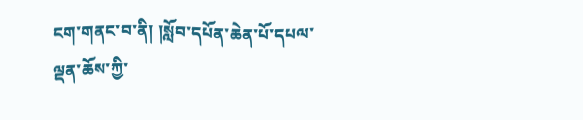ངག་གནང་བ་ནི། །སློབ་དཔོན་ཆེན་པོ་དཔལ་ལྡན་ཆོས་ཀྱི་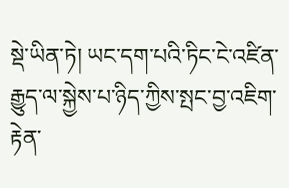སྡེ་ཡིན་ཏེ། ཡང་དག་པའི་ཏིང་ངེ་འཛིན་རྒྱུད་ལ་སྐྱེས་པ་ཉིད་ཀྱིས་སྤང་བྱ་འཇིག་རྟེན་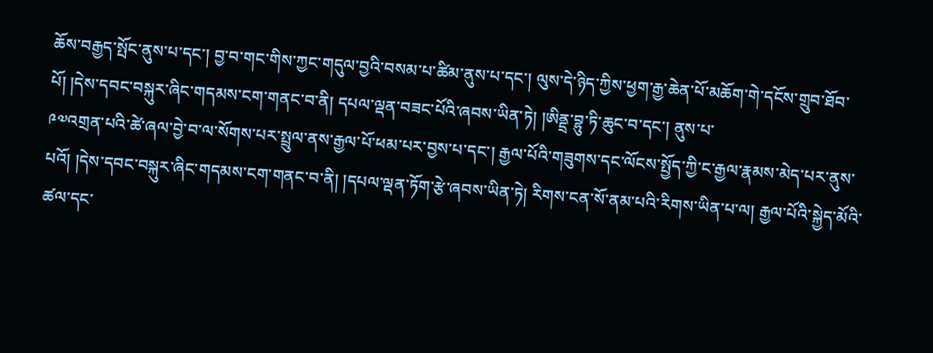ཆོས་བརྒྱད་སྤོང་ནུས་པ་དང་། བྱ་བ་གང་གིས་ཀྱང་གདུལ་བྱའི་བསམ་པ་ཚིམ་ནུས་པ་དང་། ལུས་དེ་ཉིད་ཀྱིས་ཕྱག་རྒྱ་ཆེན་པོ་མཆོག་གེ་དངོས་གྲུབ་ཐོབ་པོ། །དེས་དབང་བསྐུར་ཞིང་གདམས་ངག་གནང་བ་ནི། དཔལ་ལྡན་བཟང་པོའི་ཞབས་ཡིན་ཏེ། །ཨིནྡྲ་བྷུ་ཏི་ཆུང་བ་དང་། ནུས་པ་
༩༧འགྲན་པའི་ཚེ་ཞལ་བྱེ་བ་ལ་སོགས་པར་སྤྲུལ་ནས་རྒྱལ་པོ་ཕམ་པར་བྱས་པ་དང་། རྒྱལ་པོའི་གཟུགས་དང་ལོངས་སྤྱོད་ཀྱི་ང་རྒྱལ་རྣམས་མེད་པར་ནུས་པའོ། །དེས་དབང་བསྐུར་ཞིང་གདམས་ངག་གནང་བ་ནི། །དཔལ་ལྡན་ཏོག་རྩེ་ཞབས་ཡིན་ཏེ། རིགས་ངན་སོ་ནམ་པའི་རིགས་ཡིན་པ་ལ། རྒྱལ་པོའི་སྐྱེད་མོའི་ཚལ་དང་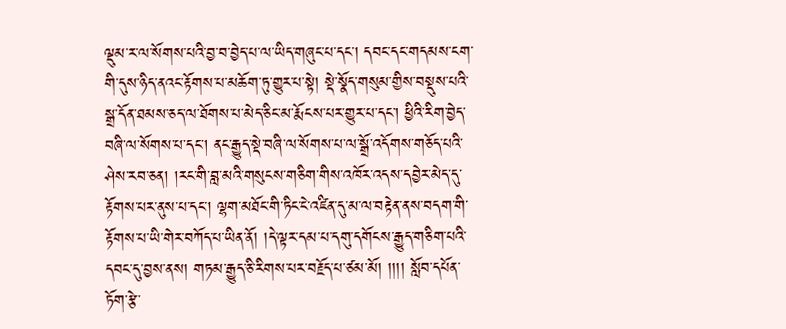ལྡུམ་ར་ལ་སོགས་པའི་བྱ་བ་བྱེད་པ་ལ་ཡིད་གཞུང་པ་དང་། དབང་དང་གདམས་ངག་གི་དུས་ཉིད་ནའང་རྟོགས་པ་མཆོག་ཏུ་གྱུར་པ་སྟེ། སྡེ་སྣོད་གསུམ་གྱིས་བསྡུས་པའི་སྒྲ་དོན་ཐམས་ཅད་ལ་ཐོགས་པ་མེད་ཅིང་མ་རྨོངས་པར་གྱུར་པ་དང་། ཕྱིའི་རིག་བྱེད་བཞི་ལ་སོགས་པ་དང་། ནང་རྒྱུད་སྡེ་བཞི་ལ་སོགས་པ་ལ་སྒྲོ་འདོགས་གཅོད་པའི་ཤེས་རབ་ཅན། །རང་གི་བླ་མའི་གསུངས་གཅིག་གིས་འཁོར་འདས་དབྱེར་མེད་དུ་རྟོགས་པར་ནུས་པ་དང་། ལྷག་མཐོང་གི་ཏིང་ངེ་འཛིན་དུ་མ་ལ་བརྟེན་ནས་བདག་གི་རྟོགས་པ་ཡི་གེར་བཀོད་པ་ཡིན་ནོ། །དེ་ལྟར་དམ་པ་དགུ་དགོངས་རྒྱུད་གཅིག་པའི་དབང་དུ་བྱས་ནས། གཏམ་རྒྱུད་ཅི་རིགས་པར་བརྗོད་པ་ཙམ་མོ། །།།། སློབ་དཔོན་ཏོག་རྩེ་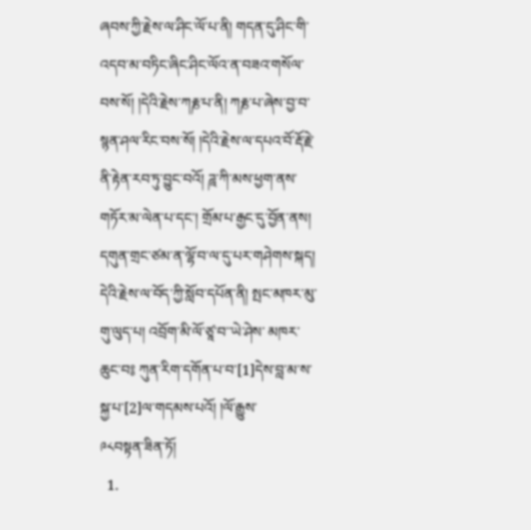ཞབས་ཀྱི་རྗེས་ལ་ཤིང་ལོ་པ་ནི། གདན་དུ་ཤིང་གི་འདབ་མ་བཏིང་ཞིང་ཤིང་ལོའ་ན་བཟའ་གསོལ་བས་སོ། །དེའི་རྗེས་ཀརྞ་པ་ནི། ཀརྞ་པ་ཞེས་བྱ་བ་སྙན་ཤལ་རིང་བས་སོ། །དེའི་རྗེས་ལ་དཔའ་བོ་རྡོ་རྗེ་ནི་རྟེན་རབ་ཏུ་བྱུང་བའོ། ཌཱ་ཀི་མས་ཕྱག་ནས་གཏོར་མ་ལེན་པ་དང་། གྲོམ་པ་རྒྱང་དུ་བྱོན་ནས། དགུན་གྲང་ཙམ་ན་ལྷོ་བ་ལ་དུ་པར་གཤེགས་སྐད། དེའི་རྗེས་ལ་བོད་ཀྱི་སློབ་དཔོན་ནི། སྤང་མཁར་མུ་གུ་ལུད་པ། འབྲོག་མི་ལོ་ཙཱ་བ་་ཡེ་ཤེས་ མཁར་ཆུང་བ༔ ཀུན་རིག་དགོན་པ་བ་[1]དེས་བླ་མ་ས་སྐྱ་པ་[2]ལ་གདམས་པའོ། །ལོ་རྒྱུས་
༩༨བསྟན་ཟིན་ཏོ།
  1.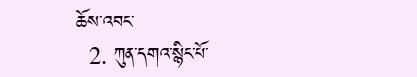ཆོས་འབང་
  2. ཀུན་དགའ་སྙིང་པོ་